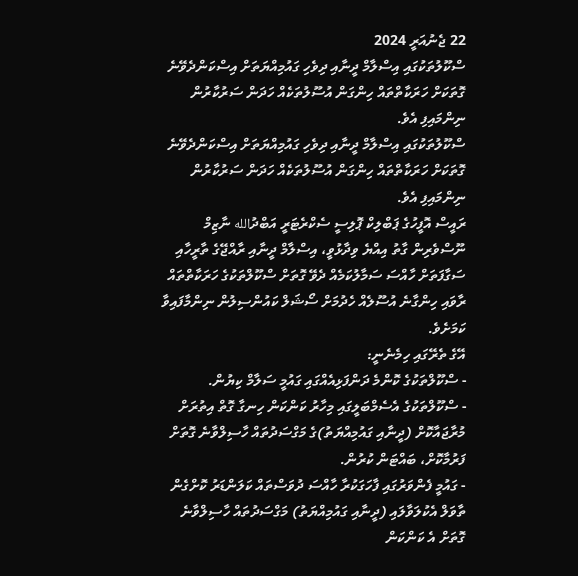22 ޖެނުއަރީ 2024
ސްކޫލުތަކުގައި އިސްލާމް ދީނާއި ދިވެހި ގައުމިއްޔަތަށް އިސްކަންދެވޭނެ ގޮތަކަށް ހަރަކާތްތައް ހިންގަން އުސޫލުތަކެއް ހަދަން ސަރުކާރުން ނިންމައިފި އެވެ.
ސްކޫލުތަކުގައި އިސްލާމް ދީނާއި ދިވެހި ގައުމިއްޔަތަށް އިސްކަންދެވޭނެ ގޮތަކަށް ހަރަކާތްތައް ހިންގަން އުސޫލުތަކެއް ހަދަން ސަރުކާރުން ނިންމައިފި އެވެ.
ރައީސް އޮފީހުގެ ޕަބްލިކް ޕޮލިސީ ސެކްރެޓަރީ އަބްދުالله ނާޒިމް ނޫސްވެރިން ގާތު އިއްޔެ ވިދާޅުވީ، އިސްލާމް ދީނާއި ރާއްޖޭގެ ތާރީހާއި ސަގާފަތަށް ހާއްސަ ސަމާލުކަމެއް ދެވޭ ގޮތަށް ސްކޫލްތަކުގެ ހަރަކާތްތައް ރާވައި ހިންގާނެ އުސޫލެއް ހެދުމަށް ސޯޝަލް ކައުންސިލުން ނިންމާފައިވާ ކަމަށެވެ.
އޭގެ ތެރޭގައި ހިމެނެނީ:
- ސްކޫލްތަކުގެ ކޮންމެ ދަންފަޅިއެއްގައި ގައުމީ ސަލާމް ކިޔުން.
- ސްކޫލްތަކުގެ އެސެމްބަލީގައި މިހާރު ކަންކަން ހިނގާ ގޮތް އިތުރަށް މުރާޖައާކޮށް (ދީނާއި ގައުމިއްޔަތު)ގެ މަގްސަދުތައް ހާސިލްވާނެ ގޮތަށް ފަރުމާކޮށް، ބައްޓަން ކުރުން.
- ގައުމީ ފެންވަރުގައި ފާހަގަކުރާ ހާއްސަ ދުވަސްތައް ކަލަންޑަރު ކޮށްގެން ތާވަލް އެކުލަވާލައި (ދީނާއި ގައުމިއްޔަތު) މަގްސަދުތައް ހާސިލްވާނެ ގޮތަށް އެ ކަންކަން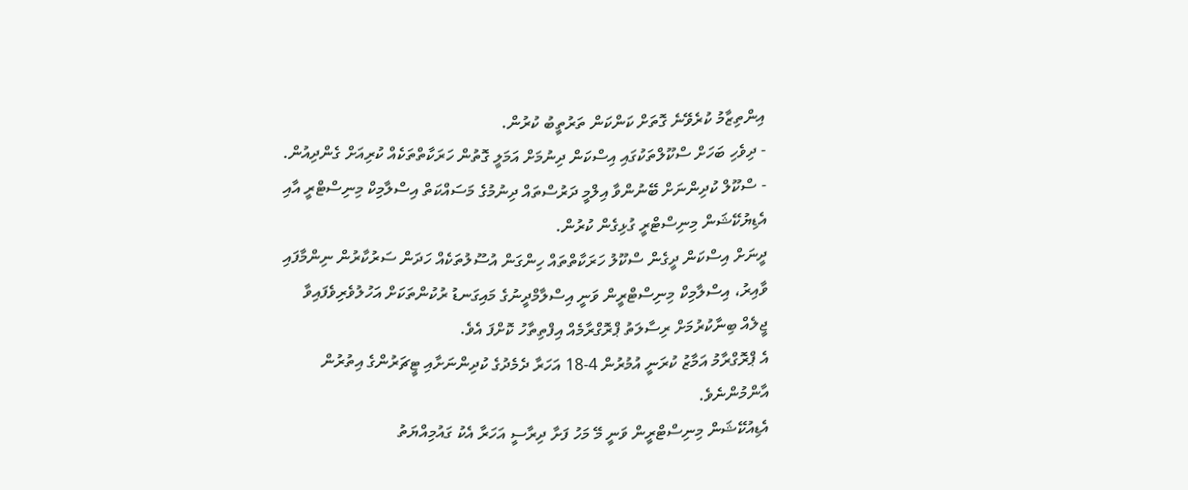އިންތިޒާމު ކުރެވޭނެ ގޮތަށް ކަންކަން ތަރުތީބު ކުރުން.
- ދިވެހި ބަހަށް ސްކޫލްތަކުގައި އިސްކަން ދިނުމަށް އަމަލީ ގޮތުން ހަރަކާތްތަކެއް ކުރިއަށް ގެންދިއުން.
- ސްކޫލް ކުދިންނަށް ބޭނުންވާ އިލްމީ ދަރުސްތައް ދިނުމުގެ މަސައްކަތް އިސްލާމިކް މިނިސްޓްރީ އާއި އެޑިޔުކޭޝަން މިނިސްޓްރީ ގުޅިގެން ކުރުން.
ދީނަށް އިސްކަން ދީގެން ސްކޫލު ހަރަކާތްތައް ހިންގަން އުސޫލުތަކެއް ހަދަން ސަރުކާރުން ނިންމާފައި ވާއިރު، އިސްލާމިކް މިނިސްޓްރީން ވަނީ އިސްލާމްދީނުގެ މައިގަނޑު ރުކުންތަކަށް އަހުލުވެރިވެފައިވާ ޖީލެއް ބިނާކުރުމަށް ރިސާލަތު ޕްރޮގްރާމެއް އިފްތިތާހު ކޮށްފަ އެވެ.
އެ ޕްރޮގްރާމު އަމާޒު ކުރަނީ އުމުރުން 4-18 އަހަރާ ދެމެދުގެ ކުދިންނަށާއި ޓީޗަރުންގެ އިތުރުން އާންމުންނެވެ.
އެޑިއުކޭޝަން މިނިސްޓްރީން ވަނީ މޭ މަހު ފަށާ ދިރާސީ އަހަރާ އެކު ގައުމިއްޔަތު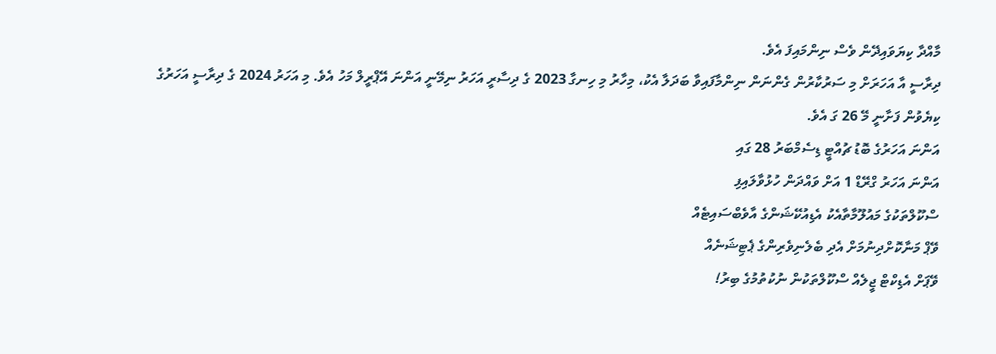މާއްދާ ކިޔަވައިދޭން ވެސް ނިންމައިފަ އެވެ.
ދިރާސީ އާ އަހަރަށް މި ސަރުކާރުން ގެންނަން ނިންމާފައިވާ ބަދަލާ އެކު، މިހާރު މި ހިނގާ 2023 ގެ ދިސާރީ އަހަރު ނިމޭނީ އަންނަ އޭޕްރީލް މަހު އެވެ. މި އަހަރު 2024 ގެ ދިރާސީ އަހަރުގެ ކިޔެވުން ފަށާނީ މޭ 26 ގަ އެވެ.
އަންނަ އަހަރުގެ ބޮޑު ޗުއްޓީ ޑިސެމްބަރު 28 ގައި
އަންނަ އަހަރު ގްރޭޑް 1 އަށް ވައްދަން ހުޅުވާލައިފި
ސްކޫލްތަކުގެ މައުލޫމާތާއެކު އެޑިއުކޭޝަންގެ އާވެބްސައިޓެއް
ވޭޕް މަނާކޮށްދިނުމަށް އެދި ބެލެނިވެރިންގެ ޕެޓިޝަނެއް
ވޭޕަށް އެޑިކްޓް ޖީލެއް ސްކޫލްތަކުން ނުކުތުމުގެ ބިރު!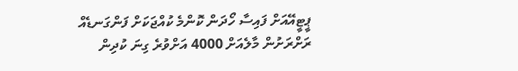ޕީޓީއޭއަށް ފައިސާ ހޯދަން ކޮންމެ ކުއްޖަކަށް ފަންގަނޑެއް
ރަށްރަށުން މާލެއަށް 4000 އަށްވުރެ ގިނަ ކުދިން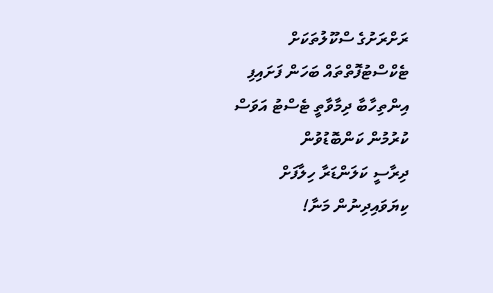ރަށްރަށުގެ ސްކޫލުތަކަށް ޓެކްސްޓުފޮތްތައް ބަހަން ފަށައިފި
އިންތިހާބާ ދިމާވާތީ ޓެސްޓު އަވަސް ކުރުމުން ކަންބޮޑުވުން
ދިރާސީ ކަލަންޑަރާ ހިލާފަށް ކިޔަވައިދިނުން މަނާ!